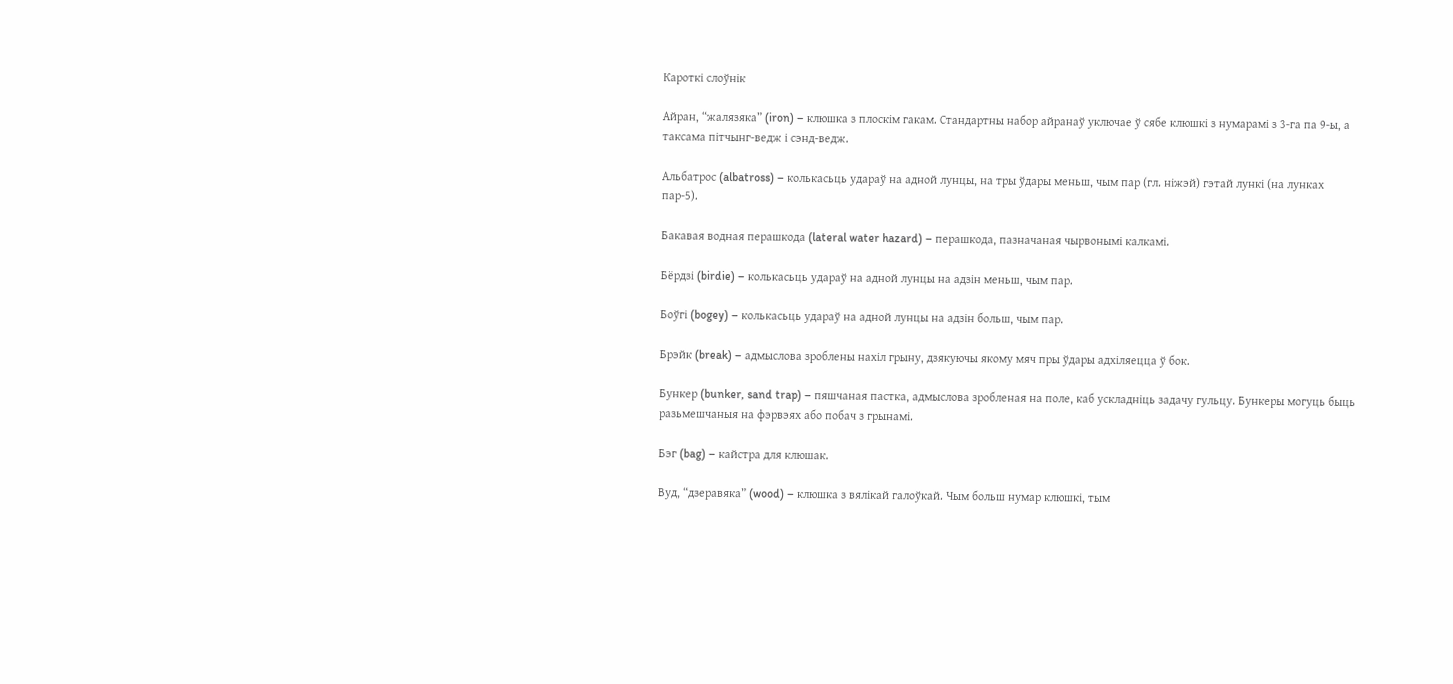Кароткі слоўнік

Айран, “жалязяка” (iron) – клюшка з плоскім гакам. Стандартны набор айранаў уключае ў сябе клюшкі з нумарамі з 3-га па 9-ы, а таксама пітчынг-ведж і сэнд-ведж.

Альбатрос (albatross) – колькасьць удараў на адной лунцы, на тры ўдары меньш, чым пар (гл. ніжэй) гэтай лункі (на лунках пар-5).

Бакавая водная перашкода (lateral water hazard) – перашкода, пазначаная чырвонымі калкамі.

Бёрдзі (birdie) – колькасьць удараў на адной лунцы на адзін меньш, чым пар.

Боўгі (bogey) – колькасьць удараў на адной лунцы на адзін больш, чым пар.

Брэйк (break) – адмыслова зроблены нахіл грыну, дзякуючы якому мяч пры ўдары адхіляецца ў бок.

Бункер (bunker, sand trap) – пяшчаная пастка, адмыслова зробленая на поле, каб ускладніць задачу гульцу. Бункеры могуць быць разьмешчаныя на фэрвэях або побач з грынамі.

Бэг (bag) – кайстра для клюшак.

Вуд, “дзеравяка” (wood) – клюшка з вялікай галоўкай. Чым больш нумар клюшкі, тым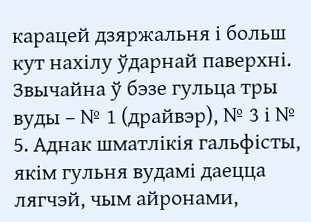карацей дзяржальня і больш кут нахілу ўдарнай паверхні. Звычайна ў бэзе гульца тры вуды – № 1 (драйвэр), № 3 і № 5. Аднак шматлікія гальфісты, якім гульня вудамі даецца лягчэй, чым айронами,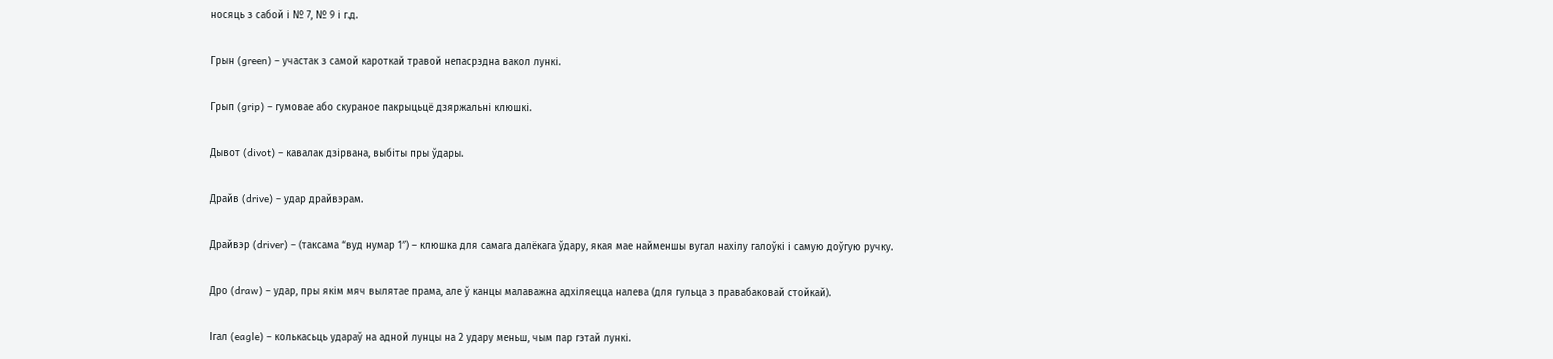носяць з сабой і № 7, № 9 і г.д.

Грын (green) – участак з самой кароткай травой непасрэдна вакол лункі.

Грып (grip) – гумовае або скураное пакрыцьцё дзяржальні клюшкі.

Дывот (divot) – кавалак дзірвана, выбіты пры ўдары.

Драйв (drive) – удар драйвэрам.

Драйвэр (driver) – (таксама “вуд нумар 1″) – клюшка для самага далёкага ўдару, якая мае найменшы вугал нахілу галоўкі і самую доўгую ручку.

Дро (draw) – удар, пры якім мяч вылятае прама, але ў канцы малаважна адхіляецца налева (для гульца з правабаковай стойкай).

Ігал (eagle) – колькасьць удараў на адной лунцы на 2 удару меньш, чым пар гэтай лункі.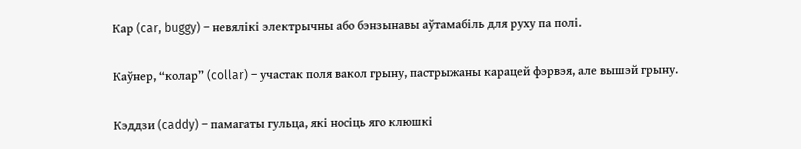Кар (car, buggy) – невялікі электрычны або бэнзынавы аўтамабіль для руху па полі.

Каўнер, “колар” (collar) – участак поля вакол грыну, пастрыжаны карацей фэрвэя, але вышэй грыну.

Кэддзи (caddy) – памагаты гульца, які носіць яго клюшкі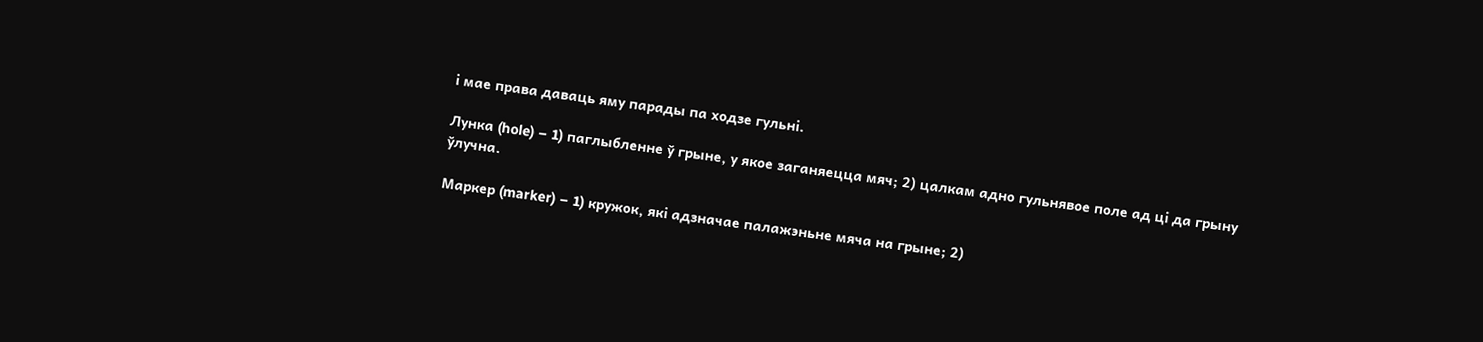і мае права даваць яму парады па ходзе гульні.

Лунка (hole) – 1) паглыбленне ў грыне, у якое заганяецца мяч; 2) цалкам адно гульнявое поле ад ці да грыну ўлучна.

Маркер (marker) – 1) кружок, які адзначае палажэньне мяча на грыне; 2)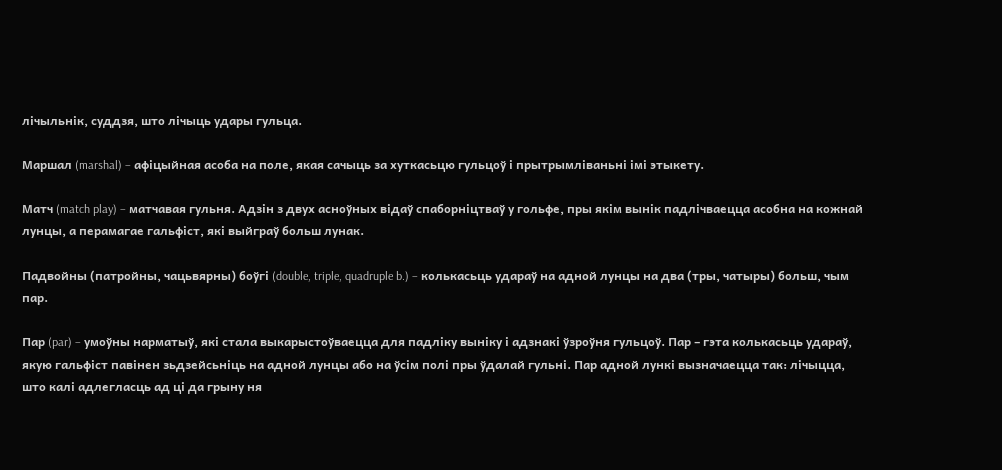лічыльнік, суддзя, што лічыць удары гульца.

Маршал (marshal) – афіцыйная асоба на поле, якая сачыць за хуткасьцю гульцоў і прытрымліваньні імі этыкету.

Матч (match play) – матчавая гульня. Адзін з двух асноўных відаў спаборніцтваў у гольфе, пры якім вынік падлічваецца асобна на кожнай лунцы, а перамагае гальфіст, які выйграў больш лунак.

Падвойны (патройны, чацьвярны) боўгі (double, triple, quadruple b.) – колькасьць удараў на адной лунцы на два (тры, чатыры) больш, чым пар.

Пар (par) – умоўны нарматыў, які стала выкарыстоўваецца для падліку выніку і адзнакі ўзроўня гульцоў. Пар – гэта колькасьць удараў, якую гальфіст павінен зьдзейсьніць на адной лунцы або на ўсім полі пры ўдалай гульні. Пар адной лункі вызначаецца так: лічыцца, што калі адлегласць ад ці да грыну ня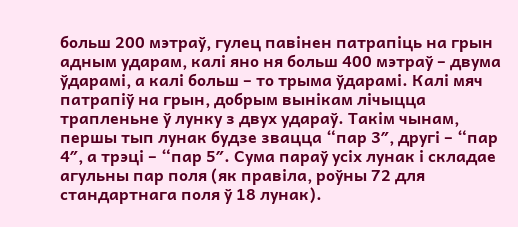больш 200 мэтраў, гулец павінен патрапіць на грын адным ударам, калі яно ня больш 400 мэтраў – двума ўдарамі, а калі больш – то трыма ўдарамі. Калі мяч патрапіў на грын, добрым вынікам лічыцца трапленьне ў лунку з двух удараў. Такім чынам, першы тып лунак будзе звацца “пар 3″, другі – “пар 4″, а трэці – “пар 5″. Сума параў усіх лунак і складае агульны пар поля (як правіла, роўны 72 для стандартнага поля ў 18 лунак).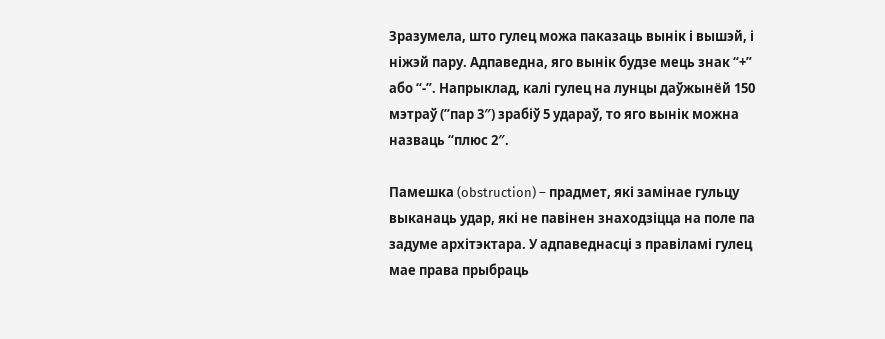Зразумела, што гулец можа паказаць вынік і вышэй, і ніжэй пару. Адпаведна, яго вынік будзе мець знак “+” або “-”. Напрыклад, калі гулец на лунцы даўжынёй 150 мэтраў (”пар 3″) зрабіў 5 удараў, то яго вынік можна назваць “плюс 2″.

Памешка (obstruction) – прадмет, які замінае гульцу выканаць удар, які не павінен знаходзіцца на поле па задуме архітэктара. У адпаведнасці з правіламі гулец мае права прыбраць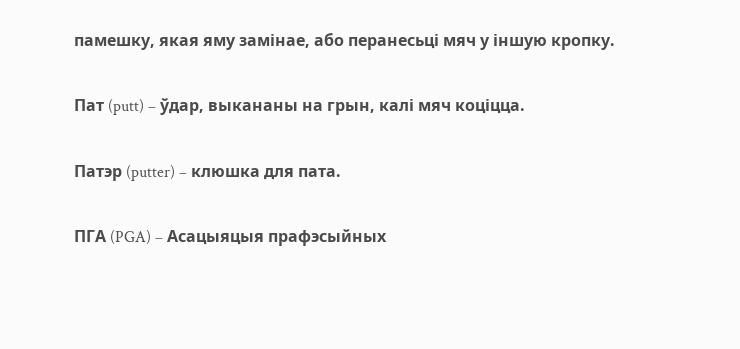памешку, якая яму замінае, або перанесьці мяч у іншую кропку.

Пат (putt) – ўдар, выкананы на грын, калі мяч коціцца.

Патэр (putter) – клюшка для пата.

ПГА (PGA) – Асацыяцыя прафэсыйных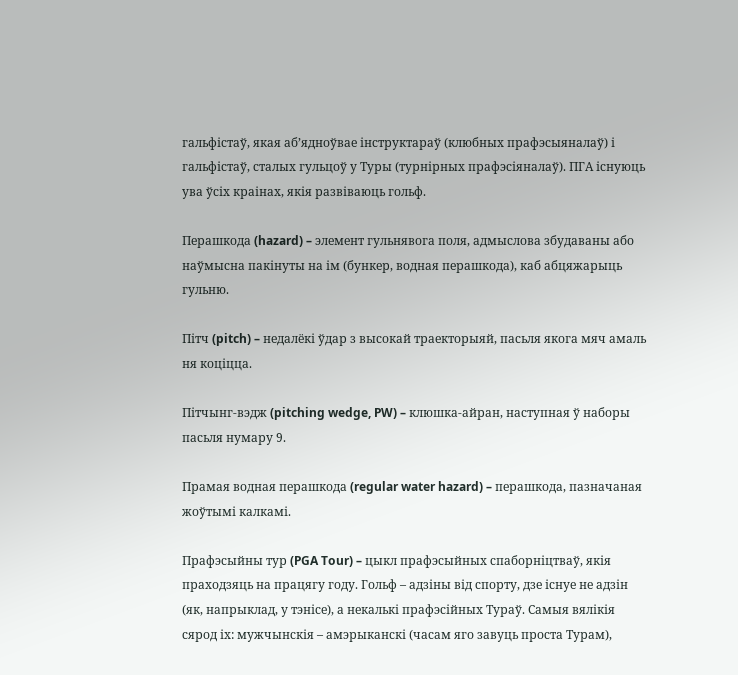гальфістаў, якая аб’ядноўвае інструктараў (клюбных прафэсыяналаў) і гальфістаў, сталых гульцоў у Туры (турнірных прафэсіяналаў). ПГА існуюць ува ўсіх краінах, якія развіваюць гольф.

Перашкода (hazard) – элемент гульнявога поля, адмыслова збудаваны або наўмысна пакінуты на ім (бункер, водная перашкода), каб абцяжарыць гульню.

Пітч (pitch) – недалёкі ўдар з высокай траекторыяй, пасьля якога мяч амаль ня коціцца.

Пітчынг-вэдж (pitching wedge, PW) – клюшка-айран, наступная ў наборы пасьля нумару 9.

Прамая водная перашкода (regular water hazard) – перашкода, пазначаная жоўтымі калкамі.

Прафэсыйны тур (PGA Tour) – цыкл прафэсыйных спаборніцтваў, якія праходзяць на працягу году. Гольф – адзіны від спорту, дзе існуе не адзін (як, напрыклад, у тэнісе), а некалькі прафэсійных Тураў. Самыя вялікія сярод іх: мужчынскія – амэрыканскі (часам яго завуць проста Турам),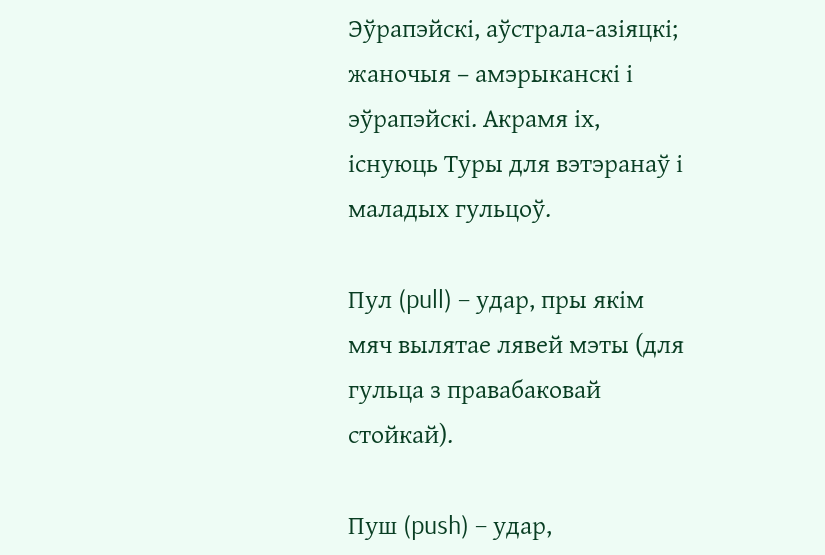Эўрапэйскі, аўстрала-азіяцкі; жаночыя – амэрыканскі і эўрапэйскі. Акрамя іх, існуюць Туры для вэтэранаў і маладых гульцоў.

Пул (pull) – удар, пры якім мяч вылятае лявей мэты (для гульца з правабаковай стойкай).

Пуш (push) – удар,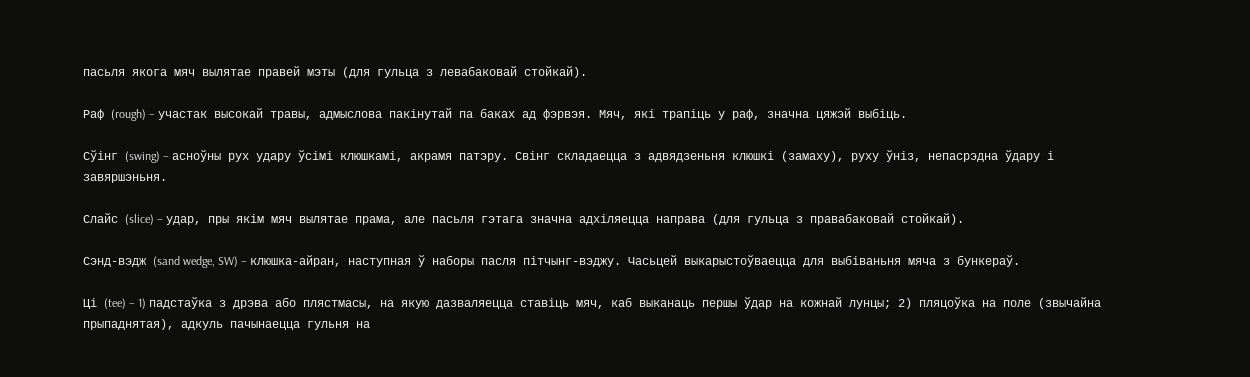пасьля якога мяч вылятае правей мэты (для гульца з левабаковай стойкай).

Раф (rough) – участак высокай травы, адмыслова пакінутай па баках ад фэрвэя. Мяч, які трапіць у раф, значна цяжэй выбіць.

Сўінг (swing) – асноўны рух удару ўсімі клюшкамі, акрамя патэру. Свінг складаецца з адвядзеньня клюшкі (замаху), руху ўніз, непасрэдна ўдару і завяршэньня.

Слайс (slice) – удар, пры якім мяч вылятае прама, але пасьля гэтага значна адхіляецца направа (для гульца з правабаковай стойкай).

Сэнд-вэдж (sand wedge, SW) – клюшка-айран, наступная ў наборы пасля пітчынг-вэджу. Часьцей выкарыстоўваецца для выбіваньня мяча з бункераў.

Ці (tee) – 1) падстаўка з дрэва або плястмасы, на якую дазваляецца ставіць мяч, каб выканаць першы ўдар на кожнай лунцы; 2) пляцоўка на поле (звычайна прыпаднятая), адкуль пачынаецца гульня на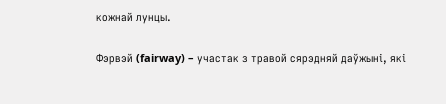кожнай лунцы.

Фэрвэй (fairway) – участак з травой сярэдняй даўжыні, які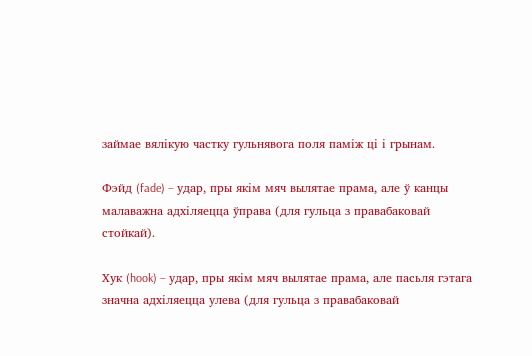займае вялікую частку гульнявога поля паміж ці і грынам.

Фэйд (fade) – удар, пры якім мяч вылятае прама, але ў канцы малаважна адхіляецца ўправа (для гульца з правабаковай стойкай).

Хук (hook) – удар, пры якім мяч вылятае прама, але пасьля гэтага значна адхіляецца улева (для гульца з правабаковай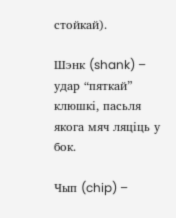стойкай).

Шэнк (shank) – удар “пяткай” клюшкі, пасьля якога мяч ляціць у бок.

Чып (chip) –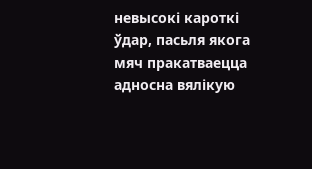невысокі кароткі ўдар, пасьля якога мяч пракатваецца адносна вялікую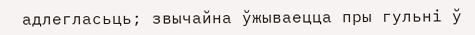адлегласьць; звычайна ўжываецца пры гульні ў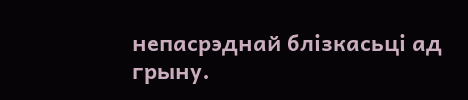непасрэднай блізкасьці ад грыну.